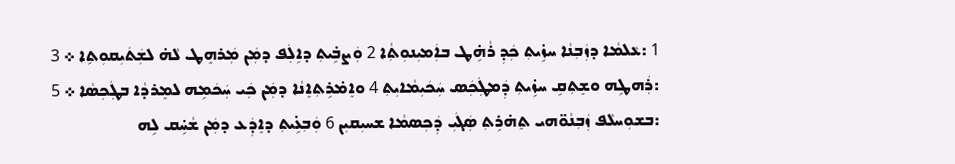1 :ܥܵܠܡܵܐ ܕܙܲܒܼܢܵܐ ܚܙܹ̇ܝܬܼ ܟܲܕܼ ܪܵܗܹ̇ܛ ܒܐܲܡܝܼܢܘܼܬܼܵܐ 2 ܘܲܨܒܹ̇ܝܬܼ ܕܐܹܠܲܦ ܕܡܲܢ ܡܲܪܗܸܛ ܠܵܗ̇ ܠܫܲܬܿܝܼܩܘܼܬܹܐ ܀ 3 :ܪܲܗܛܹܗ ܘܫܸܬܼܩܹ ܚܙܹ̇ܝܬܼ ܕܲܡܛܲܟܲܣ ܚܲܟܿܝܼܡܵܐܝܼܬܼ 4 ܘܐܸܡ̇ܪܹܬܼܐܸܢܵܐ ܕܡܲܢ ܟܲܝ ܚܲܟܿܡܹܗ ܠܡܸܪܕܵܐ ܒܛܲܟܼܣܵܐ ܀ 5 :ܒܫܘܼܚܠܵܦ ܙܲܒܼܢܵܘ̈ܗܝ ܬܸܗ̇ܪܹܬܼ ܣܲܓܿܝܼ ܕܲܟܼܣܡܵܐ ܫܚܝܼܩܝܼܢ 6 ܘܲܒܼܥܹ̇ܝܬܼ ܕܐܸܕܲܥ ܕܡܲܢ ܫܵܚܹ̇ܩ ܠܹܗ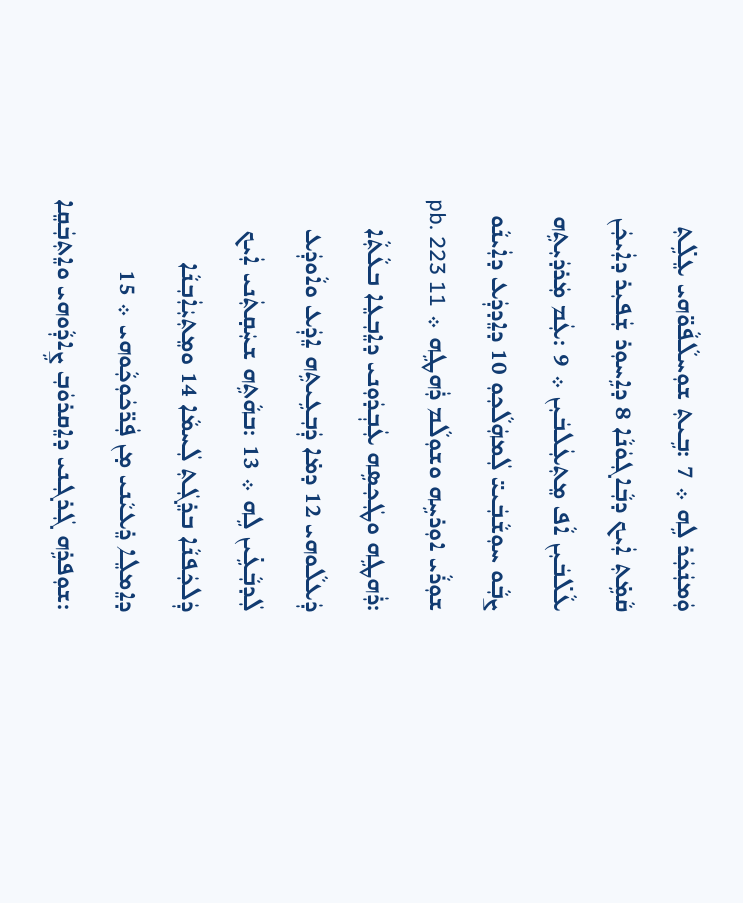ܘܲܡܢܲܟܲܪ ܠܹܗ ܀ 7 :ܒܹܝܬܼ ܫܘܼܚܠܵܦܵܘ̈ܗܝ ܥܸܠܹ̇ܬܼ ܩܵܡܹ̇ܬܼ ܐܲܝܟ ܕܒܼܵܐܓܼܘܿܢܵܐ 8 ܕܐܹܚܘܼܪ ܫܲܦܝܼܪ ܕܐܲܝܟܲܢ ܥܵܠ̇ܒܿܝܼܢ ܐܵܦ ܡܸܬܼܥܲܠܒܿܝܼܢ ܀ 9 :ܥܲܡ ܡܲܪܕܿܝܼܬܹܗ ܨܒܼܵܘ ܚܘܼܫܵܒܲܝܝ̈ ܠܲܡܗܲܠܵܟܼܘܼ 10 ܕܐܸܕܕܲܥ ܕܐܲܝܢܵܘ ܫܘܼܪܵܝ ܐܘܼܪܚܹܗ ܘܫܘܼܠܵܡ ܪܲܗܛܹܗ ܀ pb. 223 11 :ܪܲܗܛܹܗ ܘܛܲܟܼܣܹܗ ܥܲܒܼ݂ܕܿܘܼܢܝ ܕܐܸܒܼܥܸܐ ܒܥܵܬܼܵܐ ܕܲܥܠܵܘܗܝ 12 ܕܡ̇ܐ ܕܲܒܼܥܹܝܬܹܗ ܐܸܕܲܥ ܘܐܵܘܕܲܥ ܠܲܕܒܼܵܥܹ̇ܝܢ ܠܹܗ ܀ 13 :ܒܗܵܬܹܗ ܫܚܲܩ̣ܬܲܢܝ ܐܲܝܟ ܕܲܠܟܲܦܢܵܐ ܒܪܸܓܲܬܼ ܠܲܚܡܵܐ 14 ܘܡܸܬܼܝܲܐܲܒܼܢܵܐ ܕܐܸܡܠܸܐ ܪܸܥܝܵܢܝ ܡ̣ܢ ܦܲܪ̈ܟܿܘܼܟܼܵܘܗܝ ܀ 15 :ܫܘܼܦܪܹܗ ܓܲܪܓܼܢܝ ܕܐܸܩܪܘܿܒܼ ܨܹܐܕܼܵܘܗܝ ܘܐܸܬܼܒܲܩܸܐ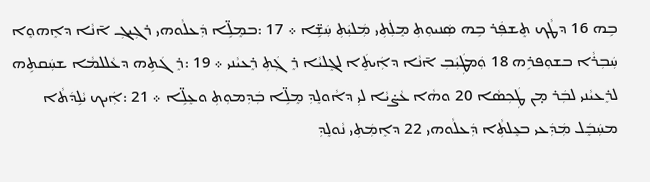ܒܹܗ 16 ܕܛܵܟ ܬܸܫܦܲܪ ܒܹܗ ܣܲܢܝܘܼܬܼ ܡܸܠܲܬܼܝ ܡܲܠܝܲܬܼ ܚܲܫܹ̈ܐ ܀ 17 :ܒܡܸܠܹ̈ܐ ܕܲܥܠܵܘܗܝ ܪܓܼܝܓܼ ܐ̄ܢܵܐ ܕܐܸܗܘܸܐ ܚܲܒܼܪܵܐ ܒܫܘܼܦܪܹܗ 18 ܘܲܡܛܲܝܲܒܼ ܐ̄ܢܵܐ ܕܐܲܝܬܸܿܐ ܠܓܸܠܝܵܐ ܪܸܓܲܬܼ ܪܸܥܝܵܢܝ ܀ 19 :ܪܸܓܿܬܹܗ ܕܥܵܠܠܡܵܐ ܫܚܲܩܬܹܗ ܠܪܸܥܝܵܢܝ ܠܒܲܪ ܡ̣ܢ ܛܲܟܼܣܵܐ 20 ܘܗܵܐ ܥܵܨ̇ܝܵܐ ܠܝܼ ܕܐܵܘܠܸܕܼ ܡܸܠܹ̈ܐ ܒܲܕܼܡܘܼܬܼ ܘܥܸܠܹ̈ܐ ܀ 21 :ܐܲܝܟ ܝܵܠܹܕܿܬܵܐ ܡܚܲܒܸܿܠ ܡܲܕܲܥܝ ܒܥܸܠܬܼܵܐ ܕܲܥܠܵܘܗܝ 22 ܕܐܸܡܲܬܼܝ ܢܵܘܠܸܕܼ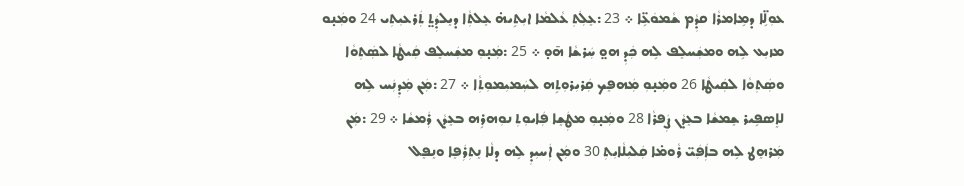ܥܘܼܠܹ̈ܐ ܕܡܹܐܡܪܵܐ ܩܕܼܵܡ ܫܵܡܘܿܥܹ̈ܐ ܀ 23 :ܥܸܠܲܬܼ ܥܵܠܡܵܐ ܐܝܼܬܹܝܗ̇ ܥܸܠܬܼܵܐ ܕܝܸܠܕܲܬ̤ ܬܲܪܥܝܼܬܼܝ 24 ܘܡܲܢ̣ܘ ܡܙܝܼܥ ܠܹܗ ܘܡܫܲܚܠܸܦ ܠܹܗ ܟܲܕܼ ܗܘ̤ ܚܲܪܫܵܐ ܗ̄ܘ̣ ܀ 25 :ܡܲܢ̣ܘܼ ܡܫܲܚܠܸܦ ܩܲܝܛܵܐ ܠܣܲܬܼܘܵܐ ܘܣܲܬܼܘܵܐ ܠܩܲܝܛܵܐ 26 ܘܡܲܢ̣ܘܼ ܡܲܗܦܸܟ ܩܲܪܝܼܪܘܼܬܹܗ ܠܚܲܡܝܼܡܘܼܬܼܵܐ ܀ 27 :ܡܲܢ ܡܲܕܼܢܲܚ ܠܹܗ ܠܐܸܣܦܹܝܪ ܫܸܡܫܵܐ ܒܥܸܕܵܢ ܨܲܦܪܵܐ 28 ܘܡܲܢ̣ܘܼ ܡܛܲܫܸܐ ܦܲܐܝܘܼܬܼ ܢܘܼܗܪܹܗ ܒܥܸܕܵܢ ܪܲܡܫܵܐ ܀ 29 :ܡܲܢ ܡܲܪܗܸܛ ܠܹܗ ܒܐܲܦܲܝ̈ ܪܵܘܡ̇ܐ ܩܲܠܝܼܠܵܐܝܼܬܼ 30 ܘܡܲܢ ܐܲܚܝܼܕܼ ܠܹܗ ܕܠܵܐ ܢܸܬܼܪܲܦܸܐ ܘܢܸܦܸܠ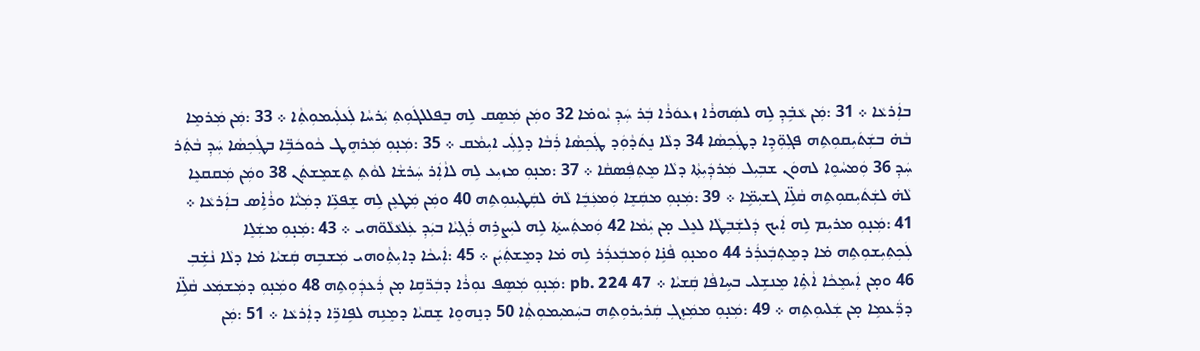ܒܐܲܪܥܵܐ ܀ 31 :ܡܲܢ ܥܵܒܹ̇ܕܼ ܠܹܗ ܠܣܲܗܪܵܐ ܙܥܘܿܪܵܐ ܒܲܪ ܚܲܕܼ ܝܵܘܡ̇ܐ 32 ܘܡܲܢ ܡܲܣܸܩ ܠܹܗ ܒܸܦܠܠܓܿܘܼܬܼ ܝܲܪܚܵܐ ܠܲܥܠܲܝܡܘܼܬܼܵܐ ܀ 33 :ܡܲܢ ܡܲܪܡܸܐ ܒܵܗ̇ ܒܫܲܬܿܝܼܩܘܼܬܹܗ ܦܓܼܘܼ̈ܕܹܐ ܕܛܲܟܼܣܵܐ 34 ܕܠܵܐ ܢܸܬܿܕܵܘܲܕ ܛܲܟܼܣܵܐ ܪܲܒܵܐ ܕܠܹܠܲܝ ܐܝܼܡܵܩ ܀ 35 :ܡܲܢ̣ܘܼ ܡܲܪܗܸܛ ܟܵܘܟܿܒܹ̈ܐ ܒܛܲܟܼܣܵܐ ܚܲܕܼ ܒܵܬܲܪ ܚܲܕܼ 36 ܘܲܡܚܵܘܸܐ ܠܗܘܿܢ ܫܒܼܝܼܠ ܡܲܪܕܲܝܼܬܼܵܐ ܕܠܵܐ ܡܸܬܼܦܲܣܩܵܐ ܀ 37 :ܡܢ̣ܘܼ ܡܙܝܼܥ ܠܹܗ ܠܐܵܐܲܪ ܚܲܪܫܵܐ ܠܘܵܬܼ ܬܸܫܡܸܫܬܲܢ 38 ܘܡܲܢ ܡܲܩܩܥܸܐ ܠܵܗ̇ ܠܫܲܬܿܝܼܩܘܼܬܹܗ ܩܵܠܹ̈ܐ ܓܫܝܼܡܹ̈ܐ ܀ 39 :ܡܲܢ̣ܘܼ ܡܩܲܫܸܐ ܘܲܡܥܲܒܸܿܐ ܠܵܗ̇ ܠܩܲܛܝܼܢܘܼܬܹܗ 40 ܘܡܲܢ ܡܲܛܥܸܢ ܠܹܗ ܫܸܦܥܹ̈ܐ ܕܡܲܝ̈ܵܐ ܘܪܵܐܹ̇ܣ ܒܐܲܪܥܵܐ ܀ 41 :ܡܲܢ̣ܘܼ ܡܪܝܼܡ ܠܹܗ ܐܲܝܟ ܕܲܠܫܲܒܼܛܵܐ ܠܥܸܠ ܡ̣ܢ ܝܲܡܵܐ 42 ܘܲܡܬܲܚܬܸܿܐ ܠܹܗ ܠܝܲܨܪܹܗ ܪܲܓܼܝܵܐ ܒܝܲܕܼ ܥܲܠܥܵܠܵܘ̈ܗܝ ܀ 43 :ܡܲܢ̣ܘܼ ܡܫܲܠܸܐ ܠܲܟܼܬܼܝܼܫܘܼܬܹܗ ܡ̇ܐ ܕܡܸܬܼܒܲܥܪܲܪ 44 ܘܡܢ̣ܘܼ ܦܵܢܹ̇ܐ ܘܲܡܒܲܥܪܲܪ ܠܹܗ ܡ̇ܐ ܕܡܸܫܬܲܝܲܢ ܀ 45 :ܐܲܝܟܵܐ ܕܐܝܼܬܼܵܘܗܝ ܡܲܫܒܹܗ ܩܲܫܝܵܐ ܡ̇ܐ ܕܠܵܐ ܢܵܫܹ̇ܒܼ 46 ܘܡ̣ܢ ܐܲܝܡܸܟܵܐ ܐܵܬܹ̇ܐ ܡܸܢܫܹܠܝ ܒܚܹܐܦܵܐ ܩܲܫܝܵܐ ܀ pb. 224 47 :ܡܲܢ̣ܘܼ ܡܲܣܸܦ ܢܘܼܪܵܐ ܕܒܲܪ̈ܩܹܐ ܡ̣ܢ ܪܲܥܕܲܘܼܬܹܗ 48 ܘܡܲܢ̣ܘܼ ܕܡܲܫܡܲܥ ܩܵܠܹ̈ܐ ܕܪ̈ܲܥܡܹܐ ܡ̣ܢ ܫܲܠܝܘܼܬܹܗ ܀ 49 :ܡܲܢ̣ܘܼ ܡܡܲܙܸܓܼ ܩܲܪܝܼܪܘܼܬܹܗ ܒܚܲܡܝܼܡܘܼܬܼܵܐ 50 ܕܢܸܗܘܸܐ ܫܸܩܝܵܐ ܕܡܸܢܹܗ ܠܦܹܐܪܹ̈ܐ ܕܐܲܪܥܵܐ ܀ 51 :ܡܲܢ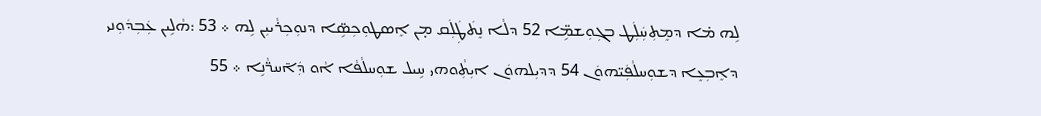ܠܹܗ ܡ̇ܐ ܕܡܸܬܼܚܲܠܲܛ ܒܓܼܘܼܫܡܹ̈ܐ 52 ܕܠܵܐ ܢܸܬܿܛܲܠܲܩ ܡ̣ܢ ܐܸܣܛܘܼܟܼܣܹ̈ܐ ܕܢܘܼܟܼܪܵܝܝܼܢ ܠܹܗ ܀ 53 :ܗܵܠܹܝܢ ܥܲܒܼܕܿܘܼܢܝ ܕܐܸܒܼܥܸܐ ܕܫܘܼܚܠܵܦܲܝ̈ܗܘܿܢ 54 ܕܕܝܼܠܗܘܿܢ ܐܝܼܬܼܵܘܗܝ ܚܹܝܠ ܫܘܼܚܠܵܦܵܐ ܐܵܘ ܕܲܐ̄ܚܪ̈ܵܢܹܐ ܀ 55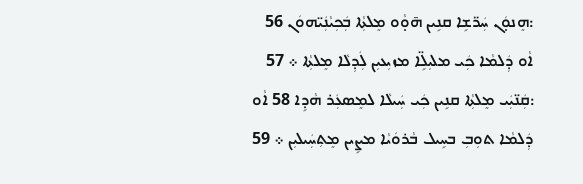:ܗܸܢܘ̣ܿܢ ܚܲܪ̈ܫܹܐ ܩܢܹܝܢ ܗ̄ܘ̣ܵܘ ܡܸܠܬܼܵܐ ܒܲܟܼܝܵܢܲܝ̈ܗܘܿܢ 56 ܐܵܘ ܕܲܠܡܵܐ ܟܲܝ ܡܠܝܼܠܹ̈ܐ ܡܙܝܼܥܝܼܢ ܠܲܕܼܠܵܐ ܡܸܠܬܼܵܐ ܀ 57 :ܩܲܢ̈ܝܲܝ ܡܸܠܬܼܵܐ ܩܢܹܝܢ ܟܲܝ ܚܲܝܠܵܐ ܠܡܸܣܥܲܪ ܗܵܕܹܐ 58 ܐܵܘ ܕܲܠܡܵܐ ܬܘܼܒܼ ܒܚܹܝܠ ܒܵܪܘܿܝܵܐ ܡܨܹܝܢ ܡܸܬܼܚܲܝܠܝܼܢ ܀ 59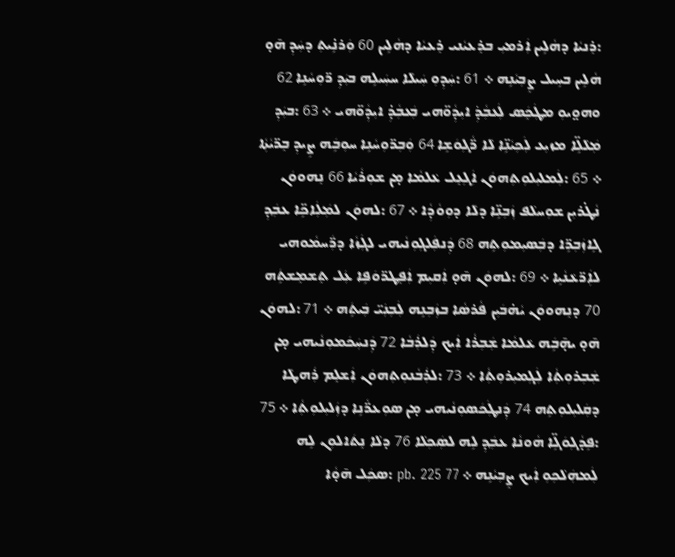:ܪܸܢܝܵܐ ܕܗܵܠܹܝܢ ܐܲܪܡܝܼ ܒܪܸܥܝܵܢܝ ܪܸܥܝܵܐ ܕܗܵܠܹܝܢ 60 ܘܲܪܢܹ̇ܝܬܼ ܕܚܲܕܼ ܗ̄ܘ̣ ܗܵܠܹܝܢ ܒܚܹܝܠ ܨܸܒܼܝܵܢܹܗ ܀ 61 :ܚܲܕܼܘܼ ܚܲܝܠܵܐ ܚܚܲܝܠܹܗ ܒܝܲܕܼ ܪ̈ܘܼܚܵܢܹܐ 62 ܘܗܘ̤ܝܘܼ ܡܛܲܟܸܿܣ ܠܲܥܒܼܵܕܼ݁ ܐܝܼܕܼܵܘ̈ܗܝ ܒܲܥܒܼܵܕܼ̇ ܐܝܼܕܼܵܘ̈ܗܝ ܀ 63 :ܒܝܲܕܼ ܡܲܠܵܠܹ̈ܐ ܡܙܝܼܥ ܠܲܟܼܝܵܢܹ̈ܐ ܠܵܐ ܪ̈ܵܓܼܘܿܫܹܐ 64 ܘܲܒܼܪ̈ܘܼܚܵܢܹܐ ܚܘܼܒܹܿܗ ܨܹܝܕܼ ܒܸܪ̈ܝܵܬܼܵܐ ܀ 65 :ܠܲܡܠܝܼܠܘܼܬܼܗܘܿܢ ܐܲܓܼܥܸܠ ܥܵܠܡܵܐ ܡ̣ܢ ܫܘܼܪܵܝܵܐ 66 ܢܸܗܘܘܿܢ ܢܵܛ̇ܪܝܼܢ ܫܘܼܚܠܵܦ ܙܲܒܼܢܹ̈ܐ ܕܠܵܐ ܕܘܼܘܵܕܼܵܐ ܀ 67 :ܠܗܘܿܢ ܠܡܲܠܲܐܟܹ̈ܐ ܥܒ݂ܲܕܼ ܓܹܐܙܲܒܼܪܹ̈ܐ ܕܒܲܣܝܼܡܘܼܬܹܗ 68 ܕܲܢܦܲܠܓܼܘܼܢܵܝܗܝ ܠܓܲܙܵܐ ܕܪ̈ܲܚܡܵܘܗܝ ܠܐܲܪ̈ܥܵܢܵܝܹܐ ܀ 69 :ܠܗܘܿܢ ܗ̄ܘ̣ ܐܲܩܝܼܡ ܐܲܦܸܛܪ̈ܘܿܦܹܐ ܥܲܠ ܬܸܫܡܸܫܬܹܿܗ 70 ܕܢܸܗܘܘܿܢ ܝܵܗ̇ܒܿܝܼܢ ܦܵܪܣܵܐ ܒܙܲܒܼܢܹܗ ܠܲܒܼܢܲܝ̈ ܒܲܝܬܹܿܗ ܀ 71 :ܠܗܘܿܢ ܗ̄ܘ̣ ܝܗ̣̄ܒܹܿܗ ܥܵܠܡܵܐ ܫܲܒܼܪܵܐ ܐܲܝܟ ܕܲܠܪܲܒܵܐ 72 ܕܲܢܚܲܟܿܡܘܼܢܵܝܗܝ ܡ̣ܢ ܫܲܒܼܪܘܼܬܼܵܐ ܠܲܓܼܡܝܼܪܘܼܬܼܵܐ ܀ 73 :ܠܪܲܒܵܢܘܼܬܼܗܘܿܢ ܐܲܫܠܸܡ ܪܲܗܛܵܐ ܕܩܲܠܝܼܠܘܼܬܹܗ 74 ܕܲܢܛܲܟܿܣܘܼܢܵܝܗܝ ܡ̣ܢ ܣܘܼܥܪ̈ܵܢܹܐ ܕܙܲܠܝܼܠܘܼܬܼܵܐ ܀ 75 :ܦܹܕܵܓܼܘܿܓܹ̈ܐ ܗܵܘܢܵܐ ܥܒ݂ܲܕܼ ܠܹܗ ܠܣܲܟܼܠܵܐ 76 ܕܠܵܐ ܢܸܬܿܐܠܘܼܢ ܠܹܗ ܠܲܡܗܲܠܵܟܼܘܼ ܐܲܝܟ ܨܸܒܼܝܵܢܹܗ ܀ pb. 225 77 :ܣܟܲܠ ܗ̄ܘ̣ܵܐ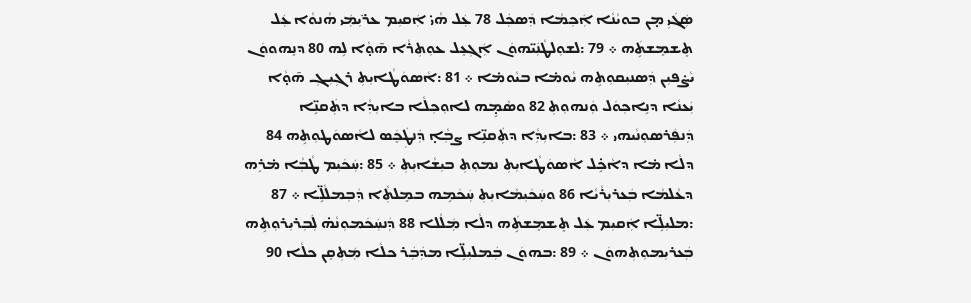ܣܲܓܿܝܼ ܡ̣ܢ ܒܘܝܵܢܵܐ ܐܲܟܼܡܵܐ ܕܲܣܟܲܠ 78 ܥܲܠ ܗܵܝ̇ ܐܲܩܝܼܡ ܥܪ݁ܝܼܡܲܝ ܗܵܢܘܵܐ ܥܲܠ ܬܸܫܡܸܫܬܹܿܗ ܀ 79 :ܠܫܘܼܠܛܵܢܲܝ̈ܗܘܿܢ ܐܲܓܼܥܸܠ ܥܘܼܬܼܪܵܐ ܗ̄ܘ̣ܵܐ ܠܹܗ 80 ܕܢܸܗܘܘܿܢ ܝܵܨ̇ܦܝܼܢ ܕܲܣܢܝܼܩܘܼܬܹܗ ܝܵܘܡ̇ܐ ܒܝܵܘܡ̇ܐ ܀ 81 :ܐܵܣܘܿܛܵܐܝܼܬܼ ܪܓܼܝܼܓܼ ܗ̄ܘ̣ܵܐ ܝܲܥܢܵܐ ܕܢܹܐܟܼܘܿܠ ܘܲܢܗܘܼܬܼ 82 ܘܣܵܡ̣ܹܗ ܠܐܘܼܟܼܠܵܐ ܒܐܝܼܕܼܵܐ ܕܬܲܩܢܹ̈ܐ ܕܲܢܦܲܪܣܘܼܢܵܝܗܝ ܀ 83 :ܒܐܝܼܕܼܵܐ ܕܬܲܩܢܹ̈ܐ ܨܒܼܵܐ̣ ܕܲܢܛܲܟܸܿܣ ܠܐܵܣܘܿܛܘܼܬܹܗ 84 ܕܠܵܐ ܡ̇ܐ ܕܐܵܟܹ̇ܠ ܐܵܣܘܿܛܵܐܝܼܬܼ ܢܡܘܼܬܼ ܒܝܼܫܵܐܝܼܬܼ ܀ 85 :ܚܲܟܿܝܼܡ ܛܵܒܼܵܐ ܡ̇ܪܹܗ ܕܥܵܠܡܵܐ ܒܲܥܪܝܼܪܵܝܵܐ 86 ܘܚܲܟܿܝܼܡܵܐܝܼܬܼ ܚܲܟܿܡܹܗ ܒܡܸܠܬܼܵܐ ܕܲܒܼܡܠܵܠܹ̈ܐ ܀ 87 :ܡܠܝܼܠܹ̈ܐ ܐܲܩܝܼܡ ܥܲܠ ܬܸܫܡܸܫܬܹܿܗ ܕܠܵܐ ܡܲܠܵܠܐ 88 ܕܲܢܚܲܟܿܡܘܼܢܵܗ̇ ܠܲܒܼܪܝܼܪܘܼܬܹܗ ܒܲܥܪܝܼܡܘܼܬܼܗܘܿܢ ܀ 89 :ܒܗܘܿܢ ܒܲܡܠܝܼܠܹ̈ܐ ܡܕܲܒܲܪ ܟܠܵܐ ܡܲܬܼܩܸܢ ܟܠܵܐ 90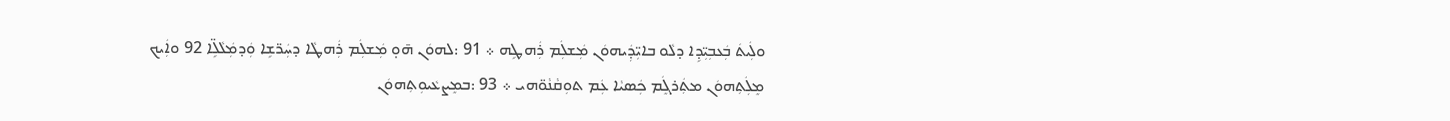ܘܠܲܝܬܿ ܒܲܥܒܼܝܼ̈ܕܹܐ ܕܠܵܘ ܒܐܝܼ̈ܕܲܝܗܘܿܢ ܡܲܫܠܲܡ ܪܲܗܛܹܗ ܀ 91 :ܠܗܘܿܢ ܗ̄ܘ̣ ܡܲܫܠܲܡ ܪܲܗܛܵܐ ܕܚܲܪ̈ܫܹܐ ܘܲܕܡܲܠܵܠܹ̈ܐ 92 ܘܐܲܝܟ ܡܸܠܲܬܼܗܘܿܢ ܡܬܲܪܓܸܿܡ ܟܲܣܝܵܐ ܥܲܡ ܬܘܼܩܵܢܵܘ̈ܗܝ ܀ 93 :ܒܡܸܨܥܵܝܘܼܬܼܗܘܿܢ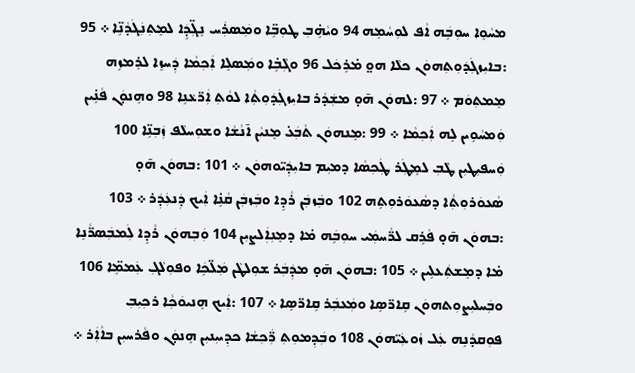ܡܚܵܘܸܐ ܚܘܼܒܹܿܗ ܐܵܦ ܠܘܼܚܵܡܹܗ 94 ܘܝܵܗܹ̇ܒܼ ܛܘܼܒܹ̈ܐ ܘܡܲܣܪܲܚ ܢܸܓܼ̈ܕܹܿܐ ܠܡܸܬܼܢܲܓܿܕܵܢܹ̈ܐ ܀ 95 :ܒܐܝܼܙܓܲܕܿܘܼܬܼܗܘܿܢ ܟܠܵܐ ܗܘ̤ ܡ̇ܪܹܟܿܠ 96 ܘܓܼܵܒܹ̇ܐ ܘܡܲܣܠܸܐ ܐܲܟܼܡܵܐ ܕܲܚܙܸܐ ܠܪܸܡܙܹܗ ܡܸܡܬܼܘܿܡ ܀ 97 :ܠܗܘܿܢ ܗ̄ܘ̣ ܡܫܲܕܵܪ ܒܐܝܼܙܓܲܕܿܘܼܬܼܵܐ ܠܘܵܬܼ ܐܲܪ̈ܥܵܢܹܐ 98 ܘܗܸܢܘ̣ܿܢ ܦܵܢܹ̇ܝܢ ܘܲܡܚܵܘܹܝܢ ܠܹܗ ܐܲܟܼܡܵܐ ܀ 99 :ܡܸܢܗܘܿܢ ܬܵܒܲܥ̇ ܡܸܢܝܵܢ ܐ̄ܢܵܫܵܐ ܘܫܘܼܚܠܵܦ ܙܲܒܼܢܹ̈ܐ 100 ܘܲܚܦܝܼܛܝܼܢ ܛܵܒܼ ܠܡܸܛܲܪ ܛܲܟܼܣܵܐ ܕܡܝܼܡ ܒܐܝܼܕܲܝ̈ܘܗܘܿܢ ܀ 101 :ܒܗܘܿܢ ܗ̄ܘ̣ ܣܵܥܘܿܪܘܼܬܼܵܐ ܕܣܵܥܘܿܪܘܼܬܹܗ 102 ܘܒܲܙܒܲܢ ܪܵܕܹܐ ܘܒܲܙܒܲܢ ܩܵܢܹ̇ܐ ܐܲܝܟ ܕܲܢܥܲܕܲܪ ܀ 103 :ܒܗܘܿܢ ܗ̄ܘ̣ ܦܵܪܹܩ ܠܪ̈ܵܚܡܲܝ ܚܘܼܒܹܿܗ ܡ̇ܐ ܕܡܸܢܼܐܲܠܨܝܼܢ 104 ܘܲܒܼܗܘܿܢ ܪܵܕܹܐ ܠܲܡܒܲܣܪ̈ܵܢܹܐ ܡ̇ܐ ܕܡܸܫܬܲܥܠܹܝܢ ܀ 105 :ܒܗܘܿܢ ܗ̄ܘ̣ ܡܕܲܒܲܪ ܫܘܼܠܛܵܢ ܡܲܠ̈ܟܹܿܐ ܘܦܘܼܠܵܓܼ ܥܲܡܡܹ̈ܐ 106 ܘܒܲܚܠܝܼܨܘܼܬܗܘܿܢ ܩܹܐܪ̈ܣܹܐ ܘܡܲܥܒܲܪ ܩܹܐܪ̈ܣܹܐ ܀ 107 :ܐܲܝܟ ܗܸܢܝܘܿܟܼܵܐ ܪܟܼܝܼܒܼ ܦܘܼܩܕܵܢܹܗ ܥܲܠ ܙܵܘܥܲܝ̈ܗܘܿܢ 108 ܘܒܲܕܼܡܘܼܬܼ ܪ̈ܲܟܼܫܵܐ ܟܕܼܝܝܼܢܝܼܢ ܗܸܢܘ̣ܿܢ ܘܦܵܪܚܝܼܢ ܒܐܵܐܲܪ ܀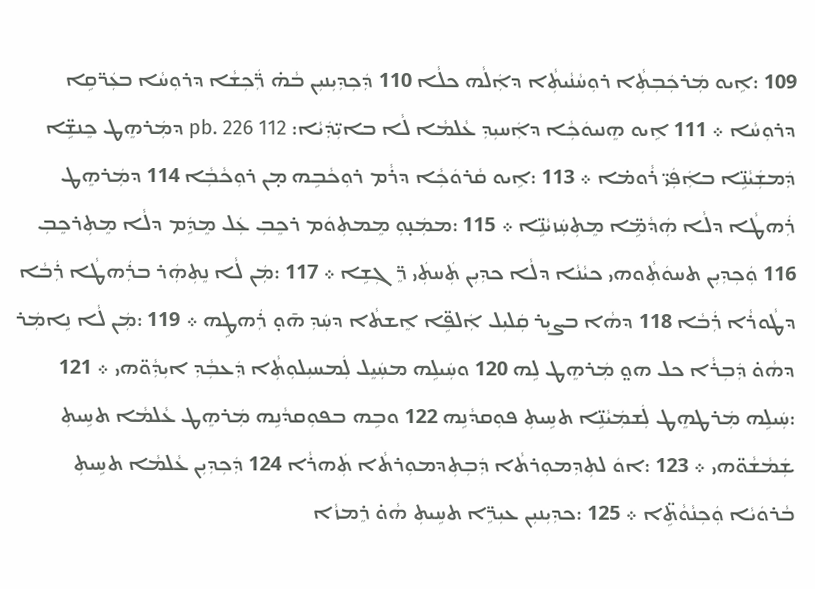109 :ܐܹܝܘ ܡܲܪܟܲܒܼܬܼܵܐ ܪܘܼܚܵܢܵܝܬܼܵܐ ܕܐܲܠܵܗ ܟܠܵܐ 110 ܕܲܟܼܕܼܝܼܢܝܼܢ ܒܵܗ̇ ܪ̈ܲܟܼܫܵܐ ܕܪܘܼܚܵܐ ܒܥܲܪ̈ܩܹܐ ܕܪܘܼܚܵܐ ܀ 111 ܐܹܝܘ ܗܸܢܝܘܿܟܼܵܐ ܕܐܲܚܝܼܕܼ ܥܵܠܡܵܐ ܠܵܐ ܒܐܝܼ̈ܕܲܝܵܐ: pb. 226 112 ܕܡܲܪܗܸܛ ܟܸܢܫܹ̈ܐ ܕܲܡܫܲܝܵܢܹ̈ܐ ܒܐܲܦܲܝ̈ ܪܵܘܡ̇ܐ ܀ 113 :ܐܹܝܘ ܩܵܪܘܿܟܼܵܐ ܕܪܵܡ ܪܘܼܟܵܒܹܗ ܡ̣ܢ ܪܘܼܟܵܒܼܵܐ 114 ܕܡܲܪܗܸܛ ܪܲܗܛܵܐ ܕܠܵܐ ܗܲܕܵܡܹ̈ܐ ܡܸܬܼܚܲܙܝܵܢܹ̈ܐ ܀ 115 :ܡܡܲܢ̣ܘܼ ܡܸܡܬܼܘܿܡ ܪܟܸܒܼ ܥܲܠ ܡܸܕܹܿܡ ܕܠܵܐ ܡܸܬܼܪܟܸܒܼ 116 ܘܲܟܼܕܼܝܼܢ ܬܚܘܿܬܼܵܘܗܝ ܟܝܵܢܵܐ ܕܠܵܐ ܟܕܼܝܼܢ ܬܲܚܬܲܝ ܪܸ̈ܓܼܫܹܐ ܀ 117 :ܡܲܢ ܠܵܐ ܢܸܬܼܗܲܪ ܒܪܲܗܛܵܐ ܪܲܒܵܐ ܕܛܵܘܪܵܐ ܪܲܒܵܐ 118 ܕܗܵܐ ܒܨܝܼܪ ܩܲܠܝܼܠ ܐܲܠܦܹ̈ܐ ܐܸܫܬܵܐ ܕܚܲܕܼ ܗ̄ܘ̣ ܪܲܗܛܹܗ ܀ 119 :ܡܲܢ ܠܵܐ ܢܹܐܡܲܪ ܕܗܵܘ̇ ܕܲܒܼܪܵܐ ܟܠ ܗܘ̤ ܡܲܪܗܸܛ ܠܹܗ 120 ܘܚܲܝܠܹܗ ܡܚܲܝܸܠ ܠܲܡܚܝܼܠܘܼܬܼܵܐ ܕܲܥܒܼܵܕܼ ܐܝܼܕܼܵܘ̈ܗܝ ܀ 121 :ܚܲܝܠܹܗ ܡܲܪܛܗܸܛ ܠܲܫܡܲܝܵܢܹ̈ܐ ܬܚܹܝܬܼ ܦܘܼܩܕܵܢܹܗ 122 ܘܒܹܗ ܒܦܘܼܩܕܵܢܹܗ ܡܲܪܗܸܛ ܥܵܠܡܵܐ ܬܚܹܝܬܼ ܫܲܡܵܫܵܘ̈ܗܝ ܀ 123 :ܐܘܿ ܠܬܼܕܼܡܘܼܪܬܵܐ ܕܲܒܼܬܼܕܡܘܼܪܬܵܐ ܬܲܗܪܵܐ 124 ܕܲܟܼܕܼܝܼܢ ܥܵܠܡܵܐ ܬܚܹܝܬܼ ܒܵܪܘܿܝܵܐ ܘܲܟܼܢܵܘܵܬܹ̈ܐ ܀ 125 :ܟܕܼܝܼܢܝܼܢ ܥܝܼܪܹ̈ܐ ܬܚܹܝܬܼ ܗܵܘ̇ ܪܸܡܙܵܐ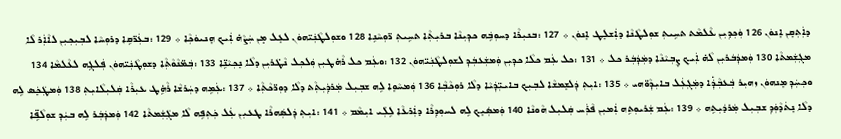ܕܐܲܬܼܩܸܢ ܐܸܢܘܿܢ 126 ܘܲܟܼܕܼܝܼܢ ܥܵܠܡܵܬ ܬܚܹܝܬܼ ܫܘܼܠܛܵܢܵܐ ܕܐܲܫܠܸܛ ܐܸܢܘܿܢ ܀ 127 :ܒܢܝܼܪܵܐ ܕܚܘܼܒܹܿܗ ܟܕܼܝܼܢܵܐ ܒܪܝܼܬܼܵܐ ܬܚܹܝܬܼ ܪ̈ܘܼܚܵܢܹܐ 128 ܘܫܘܼܠܛܵܢܲܝ̈ܗܘܿܢ ܠܥܸܠ ܡ̣ܢ ܚܲܨܵܗ̇ ܐܲܝܟ ܗܸܢܝܘܿܟܼܵܐ ܀ 129 :ܒܥܲܪ̈ܩܹܐ ܕܪܘܼܚܵܐ ܠܒܼܝܼܟܼܝܼܢ ܠܐܵܐܲܪ ܠܵܐ ܡܓܼܫܲܡܬܵܐ 130 ܘܲܡܕܲܒܿܪܝܼܢ ܠܵܗ̇ ܐܲܝܟ ܨܸܒܼܝܵܢܵܐ ܕܡܲܕܲܒܲܪ ܟܠ ܀ 131 :ܟܠ ܥܲܡ ܟܠܵܐ ܟܕܼܝܼܢ ܘܲܡܫܲܥܒܲܕܼ ܠܫܘܼܠܛܵܢܲܝ̈ܗܘܿܢ 132 :ܘܥܲܡ ܟܠ ܪܵܗ̇ܛܝܼܢ ܘܲܠܟܼܠ ܢܵܛ̇ܪܝܼܢ ܕܠܵܐ ܢܸܟܼܝܵܢܹ̈ܐ 133 :ܒܲܡ̈ܢܵܘܵܬܼܵܐ ܕܫܘܼܛܵܢܲܝ̈ܗܘܿܢ ܦܲܠܓܹܗ ܠܥܵܠܡܵܐ 134 ܘܟܼܚܲܕܼ ܡܸܢܗܘܿܢ ܙܗܝܼܪ ܒܲܥܒܼܵܕܲ݁ܐ ܕܡܲܓܼܥܲܠ ܒܐܝܼܕܼܵܘ̈ܗܝ ܀ 135 :ܐܝܼܬܼ ܕܲܠܫܸܡܫܵܐ ܠܒܼܝܼܟ ܒܐܝܝܼ̈ܕܲܝܵܐ ܕܠܵܐ ܪܘܼܟܵܒܼܵܐ 136 ܘܲܡܚܵܘܸܐ ܠܹܗ ܫܒܼܝܼܠ ܡܲܪܕܲܝܼܬܼܵܬ ܕܠܵܐ ܕܘܼܪ̈ܟܵܬܼܵܐ ܀ 137 :ܥܲܡܹܗ ܕܚܲܪܫܵܐ ܪܵܗܹ̇ܛ ܥܝܼܪܵܐ ܩܲܠܝܼܠܵܐܝܼܬܼ 138 ܘܲܡܛܲܟܸܿܣ ܠܹܗ ܕܠܵܐ ܢܸܬܿܕܵܘܲܕܼ ܫܒܼܝܼܠ ܡܲܪܕܿܝܼܬܹܗ ܀ 139 :ܥܲܡ ܫܲܪܝܘܼܬܹܗ ܐܲܡܝܼܢ ܦܵܪܲܚ ܩܲܠܝܼܠ ܗܵܘܢܵܐ 140 ܘܲܡܣܲܝܸܟ ܠܹܗ ܠܚܘܼܕܼܪܵܐ ܕܐܲܪܥܵܐ ܠܹܠܲܝ ܐܝܼܡܵܡ ܀ 141 :ܐܝܼܬܼ ܕܲܠܣܲܗܪܵܐ ܛܥܝܼܢ ܥܲܠ ܟܲܬܼܦܹܗ ܠܵܐ ܡܓܲܫܲܡܬܵܐ 142 ܘܲܡܕܲܒܲܪ ܠܹܗ ܒܝܲܕܼ ܫܘܼܠܵܦܹ̈ܐ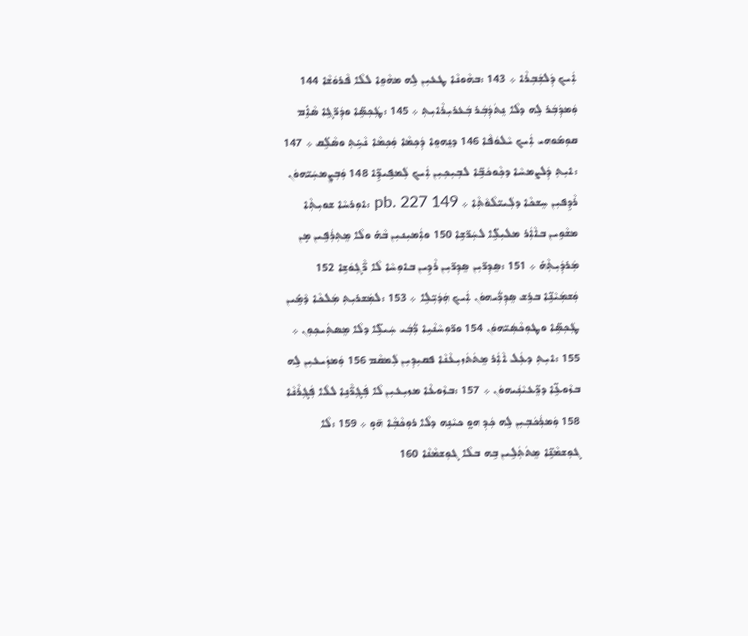ܐܲܝܟ ܕܲܠܫܲܒܼܪܵܐ ܀ 143 :ܒܗܵܘܢܵܐ ܛܥܝܼܢ ܠܹܗ ܡܗܵܘܸܐ ܠܠܵܐ ܦܵܪܘܿܫܵܐ 144 ܘܲܡܕܲܒܲܪ ܠܹܗ ܕܠܵܐ ܢܸܬܿܕܲܒܲܪ ܒܲܥܪܝܼܪܵܐܝܼܬܼ ܀ 145 :ܛܲܟܼܣܹ̈ܐ ܘܕܲܪ̈ܓܹܐ ܣܵܐܹ̇ܡ ܩܘܼܡ̇ܘܗܝ ܐܲܝܟ ܝܵܠܘܿܦܵܐ 146 ܕܢܸܗܘܸܐ ܕܲܟܼܡܵܐ ܘܲܟܼܡܵܐ ܢܵܚܹ̇ܬܼ ܘܣܵܠܹ̇ܩ ܀ 147 :ܐܝܼܬܼ ܕܲܠܨܡܚܵܐ ܕܟܼܵܘܟܿܒܹ̈ܐ ܠܒܼܝܼܟܼܝܼܢ ܐܲܝܟ ܠܲܡܦܹܝܕܹ̈ܐ 148 ܘܲܒܼܨܸܡܚܲܝ̈ܗܘܿܢ ܪܵܕܹܦܝܼܢ ܚܸܫܟܵܐ ܕܠܲܝܝ̈ܠܵܘܵܬܼܵܐ ܀ pb. 227 149 :ܐܘܼܪܚܵܐ ܫܘܝܼܬܼܵܐ ܡܫܵܘܹܝܢ ܒܐܵܐܲܪ ܡܠܝܼܠܹ̈ܐ ܠܚܲܪ̈ܫܹܐ 150 ܘܐܲܡܝܼܢܝܼܢ ܒܵܗ̇ ܘܠܵܐ ܡܸܬܼܪܲܦܹܝܢ ܡ̣ܢ ܡܲܪܕܲܝܼܬܼܵܗ̇ ܀ 151 :ܣܸܕܼܪ̈ܝܼܢ ܣܸܕܼܪ̈ܝܼܢ ܪܵܕܹܝܢ ܒܐܘܼܚܵܐ ܠܵܐ ܪ̈ܵܓܼܘܿܫܹܐ 152 ܘܲܫܡܲܝܵܢܹ̈ܐ ܒܪܹܫ ܣܸܕܼܪ̈ܲܝܗܘܿܢ ܐܲܝܟ ܗܲܕܿܝܼ̈ܠܹܐ ܀ 153 :ܠܡܲܫܪܝܼܬܼ ܡܲܠܟܵܐ ܕܵܡܹ̇ܝܢ ܛܲܟܼܣܹ̈ܐ ܘܛܘܼܟܵܣܲܝ̈ܗܘܿܢ 154 ܘܪ̈ܘܼܚܵܢܵܝܹܐ ܪ̈ܲܒܲܝ ܚܲܝܠܹ̈ܐ ܕܠܵܐ ܡܸܣܬܲܝܟܼܘܼܢ ܀ 155 :ܐܝܼܬܼ ܕܥܲܠ ܐܵܐܲܪ ܡܸܬܿܬܿܙܝܼܥܵܢܵܐ ܦܩܝܼܕܼܝܼܢ ܠܲܡܩܵܡ 156 ܘܲܡܙܲܝܥܝܼܢ ܠܹܗ ܒܙܵܘܥܹ̈ܐ ܕܪܸ̈ܥܝܵܢܲܝܗܘܿܢ ܀ 157 :ܒܙܵܘܥܵܐ ܡܙܝܼܥܝܼܢ ܠܵܐ ܦܲܓܼܪ̈ܵܢܹܐ ܠܠܵܐ ܦܲܓܼܪܵܢܵܐ 158 ܘܲܡܪܲܟܿܒܼܝܼܢ ܠܹܗ ܟܲܕܼ ܗܘ̤ ܟܝܵܢܹܗ ܕܠܵܐ ܪܘܼܟܵܒܼܵܐ ܗ̄ܘ̣ ܀ 159 :ܠܵܐ ܓܘܼܫܡܵܢܹ̈ܐ ܡܸܬܿܬܲܠܹܝܢ ܒܹܗ ܒܠܵܐ ܓܘܼܫܡܵܢܵܐ 160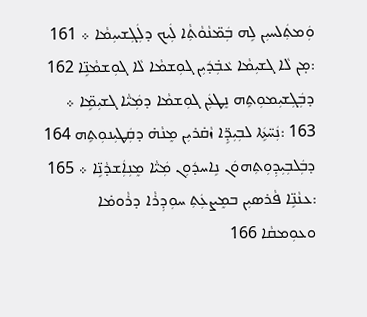ܘܲܡܬܲܠܚܝܼܢ ܠܹܗ ܒܲܡ̈ܢܵܘܵܬܼܵܐ ܠܲܝܟ ܕܠܲܓܼܫܝܝܼܡܵܐ ܀ 161 :ܡ̣ܢ ܠܵܐ ܓܫܝܼܡܵܐ ܥܵܒܼ̇ܕܿܝܼܢ ܓܘܼܫܡܵܐ ܠܵܐ ܓܘܼܫܡܵܢܹ̈ܐ 162 ܕܒܲܓܼܫܝܼܡܘܼܬܹܗ ܢܸܛܥܲܢ ܓܘܼܫܡܵܐ ܕܡܲܝ̈ܵܐ ܓܫܝܼܡܹ̈ܐ ܀ 163 :ܢܲܚ̈ܬܹܿܐ ܠܒܼܝܼܕܹ̈ܐ ܙܵܩ̇ܪܝܼܢ ܡܸܢܵܗ̇ ܕܩܲܛܝܼܢܘܼܬܹܗ 164 ܕܒܲܠܒܼܝܼܕܼܘܼܬܼܗܘܿܢ ܢܹܐܚܕܿܘܼܢ ܡܲܝ̈ܵܐ ܡܸܢܼܐܲܫܕܵܢܹ̈ܐ ܀ 165 :ܥܢܵܢܹ̈ܐ ܦܵܪܣܝܼܢ ܒܡܸܨܥܲܬܼ ܚܘܼܕܼܪܵܐ ܕܪܵܘܡ̇ܐ ܘܥܘܼܡܩܵܐ 166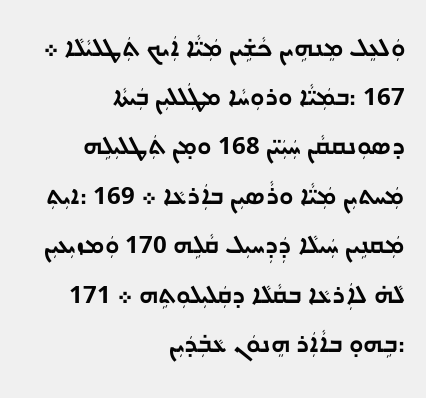ܘܲܠܥܸܠ ܡܸܢܗܹܝܢ ܟܵܫܹ̇ܝܢ ܡܲܝ̈ܵܐ ܐܲܝܟ ܬܲܛܠܝܵܠܵܐ ܀ 167 :ܒܡܲܝ̈ܵܐ ܘܪܘܼܚܵܐ ܡܛܲܠܠܝܼܢ ܒܲܝܬܵܐ ܕܣܘܼܢܩܩܵܢ ܚܲܝܲܝ̈ܢ 168 ܘܡ̣ܢ ܬܲܛܠܝܼܠܹܗ ܡܲܚܬܝܼܢ ܡܲܝ̈ܵܐ ܘܪܵܣܝܼܢ ܒܐܲܪܥܵܐ ܀ 169 :ܐܝܼܬܼ ܡܲܩܢܹܝܢ ܚܲܝܠܵܐ ܕܲܕܼܚܝܼܠ ܩܵܠܹܗ 170 ܘܲܡܙܝܼܥܝܼܢ ܠܵܗ̇ ܠܐܲܪܥܵܐ ܒܩܵܠܵܐ ܕܩܲܠܝܼܠܘܼܬܹܗ ܀ 171 :ܒܹܗܘ̣ ܒܐܵܐܲܪ ܗܸܢܘܿܢ ܥܵܒܼ̇ܕܿܝܼܢ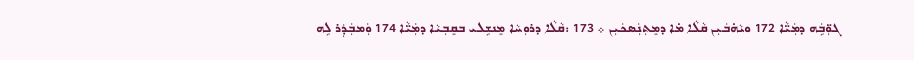ܓܘܼ̈ܒܹܿܗ ܕܡܲܝ̈ܵܐ 172 ܘܝܵܗ̇ܒܿܝܼܢ ܩܵܠܵܐ ܡ̇ܐ ܕܡܸܬܼܢܲܣܟܿܝܼܢ ܀ 173 :ܩܵܠܵܐ ܕܪܘܼܚܵܐ ܡܸܢܫܹܠܝ ܒܩܸܒܼܝܵܐ ܕܡܲܝ̈ܵܐ 174 ܘܲܡܒܲܕܲܪ ܠܹܗ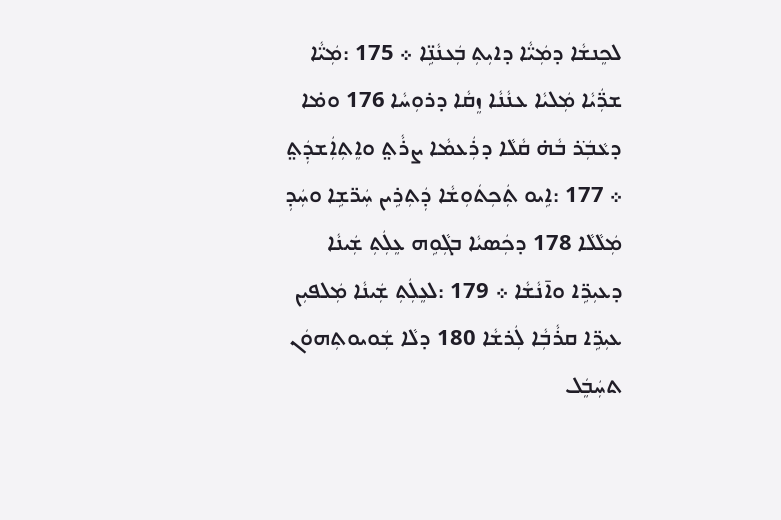ܠܟܸܢܫܵܐ ܕܡܲܝ̈ܵܐ ܕܐܝܼܬܼ ܒܲܥܢܵܢܹ̈ܐ ܀ 175 :ܡܲܝ̈ܵܐ ܫܪ̈ܲܝܵܐ ܡܲܠܝܵܐ ܥܢܵܢܵܐ ܙܸܩܵܐ ܕܪܘܼܚܵܐ 176 ܘܡ̇ܐ ܕܥܵܒܲ݁ܪ ܒܵܗ̇ ܩܵܠܵܐ ܕܪܲܥܡܵܐ ܨܪܵܬ̤ ܘܐܸܬܼܐܲܫܕܲܬ̤ ܀ 177 :ܐܹܝܘ ܬܲܟܼܬܿܘܼܫܵܐ ܕܲܬܼܪܹܝܢ ܚܲܪ̈ܫܹܐ ܘܚܲܕܼ ܡܲܠܵܠܵܐ 178 ܕܟܲܣܝܵܐ ܒܓܼܵܘܹܗ ܥܸܠܲܬܼ ܫܲܝܢܵܐ ܕܥܝܼܪܹ̈ܐ ܘܐ̄ܢܵܫܵܐ ܀ 179 :ܠܥܸܠܲܬܼ ܫܲܝܢܵܐ ܡܲܠܦܝܼܢ ܥܝܼܪܹ̈ܐ ܩܪܵܒܼܵܐ ܠܲܪܫܵܐ 180 ܕܠܵܐ ܫܲܘܝܘܬܼܗܘܿܢ ܬܚܲܒܸܿܠ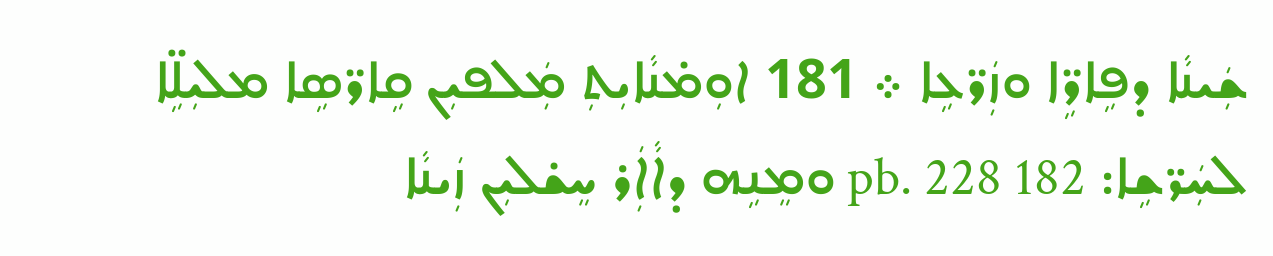ܫܲܝܢܵܐ ܕܦܹܐܪܹ̈ܐ ܘܙܲܪ̈ܥܹܐ ܀ 181 ܐܘܼܡ̇ܢܵܐܝܼܬܼ ܡܲܠܦܝܼܢ ܩܹܐܪ̈ܣܹܐ ܡܠܝܼܠܹ̈ܐ ܠܚܲܪ̈ܫܹܐ: pb. 228 182 ܘܡܸܢܹܗ ܕܐܵܐܲܪ ܚܸܫ̇ܠܝܼܢ ܙܲܝܢܵܐ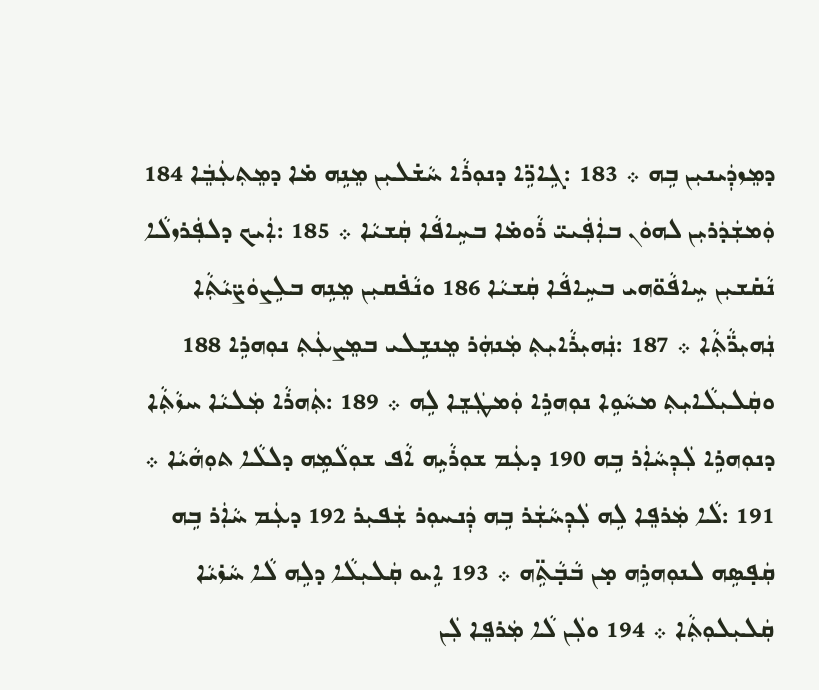ܕܡܸܙܕܲܝܢܝܼܢ ܒܹܗ ܀ 183 :ܓܹܐܪܹ̈ܐ ܕܢܘܼܪܵܐ ܚܵܫ̇ܠܝܼܢ ܡܸܢܹܗ ܡ̇ܐ ܕܡܸܬܼܥܲܒܸܿܐ 184 ܘܲܡܫܲܕܿܪܝܼܢ ܠܗܘܿܢ ܒܐܲܦܲܝܝ̈ ܪܵܘܡ̇ܐ ܒܚܹܐܦܵܐ ܩܲܫܝܵܐ ܀ 185 :ܐܲܝܟ ܕܠܦܲܪܙܠܵܐ ܢܵܩ̇ܫܝܼܢ ܚܹܐܦܵܘ̈ܗܝ ܒܚܹܐܦܵܐ ܩܲܫܝܵܐ 186 ܘܢܵܦ̇ܩܝܼܢ ܡܸܢܹܗ ܒܠܹܨܘܿܨ̈ܝܵܬܼܵܐ ܢܲܗܝܼܪ̈ܵܬܼܵܐ ܀ 187 :ܢܲܗܝܼܪܵܐܝܼܬܼ ܡܲܢܗܲܪ ܡܸܢܫܹܠܝ ܒܡܸܨܥܲܬܼ ܢܘܼܗܪܹܐ 188 ܘܩܲܠܝܼܠܵܐܝܼܬܼ ܡܚܵܘܹܐ ܢܘܼܗܪܹܐ ܘܲܡܛܲܫܸܐ ܠܹܗ ܀ 189 :ܬܲܗܪܵܐ ܡܲܠܝܵܐ ܚܙܵܬܼܵܐ ܕܢܘܼܗܪܹܐ ܠܲܕܼܚܵܐܲܪ ܒܹܗ 190 ܕܥܲܡ ܫܘܼܪܵܝܹܗ ܐܵܦ ܫܘܼܠܵܡܹܗ ܕܠܠܵܐ ܬܘܼܗܵܝܵܐ ܀ 191 :ܠܵܐ ܡܲܪܦܸܐ ܠܹܗ ܠܲܕܼܚܵܫܲܪ ܒܹܗ ܕܲܢܚܘܼܪ ܫܲܦܝܼܪ 192 ܕܥܲܡ ܚܵܐܲܪ ܒܹܗ ܩܲܦ̣ܣܹܗ ܠܢܘܼܗܪܹܗ ܡ̣ܢ ܒܵܒ̣ܵܬܹ̈ܗ ܀ 193 ܐܹܝܘ ܩܲܠܝܼܠܵܐ ܕܠܹܗ ܠܵܐ ܚܵܙ̇ܝܵܐ ܩܲܠܝܼܠܘܼܬܼܵܐ ܀ 194 ܘܠܲܢ ܠܵܐ ܡܲܪܦܸܐ ܠܲܢ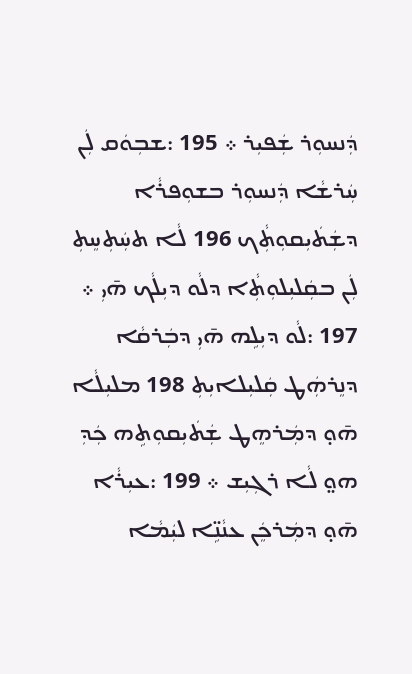ܕܲܢܚܘܼܪ ܫܲܦܝܼܪ ܀ 195 :ܫܒܼܘܿܩ ܠܲܢ ܚܲܪܫܵܐ ܕܲܢܚܘܼܪ ܒܫܘܼܦܪܵܐ ܕܫܲܬܿܝܼܩܘܼܬܼܵܟ 196 ܠܵܐ ܬܚܲܬܼܚܸܬܼ ܠܲܢ ܒܩܲܠܝܼܠܘܼܬܼܵܐ ܕܠܵܘ ܕܝܼܠܵܟ ܗ̄ܝܼ ܀ 197 :ܠܵܘ ܕܝܼܠܹܗ ܗ̄ܝܼ ܕܒܲܪܩܵܐ ܕܢܸܪܗܲܛ ܩܲܠܝܼܠܐܝܼܬܼ 198 ܡܠܝܼܠܵܐ ܗ̄ܘ̣ ܕܡܲܪܗܸܛ ܫܲܬܿܝܼܩܘܼܬܹܗ ܟܲܕܼ ܗܘ̤ ܠܵܐ ܪܓܼܝܼܫ ܀ 199 :ܥܝܼܪܵܐ ܗ̄ܘ̣ ܕܡܲܪܟܸܿܢ ܥܢܵܢܹ̈ܐ ܠܝܲܡܵܐ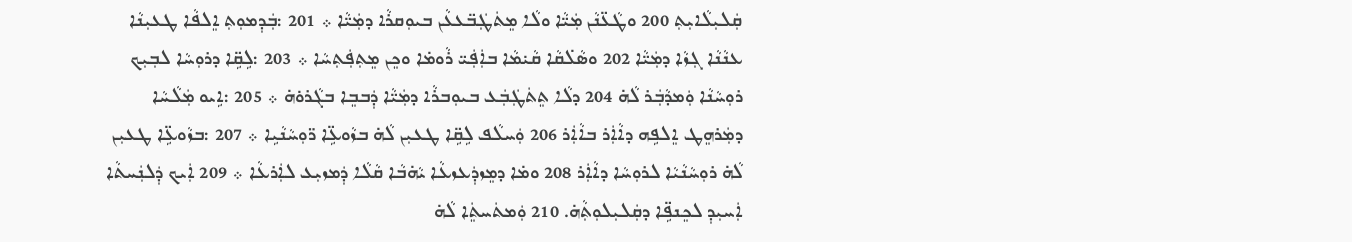ܩܲܠܝܼܠܵܐܝܼܬܼ 200 ܘܛܵܥ̈ܢܵܢ ܡܲܝ̈ܵܐ ܘܠܵܐ ܡܸܬܿܛܲܒ̈ܥܥܵܢ ܒܝܘܼܩܪܵܐ ܕܡܲܝ̈ܵܐ ܀ 201 :ܒܲܕܼܡܘܼܬܼ ܐܸܠܦܵܐ ܛܥܝܼܢܵܐ ܥܢܵܢܵܐ ܓܼܙܵܐ ܕܡܲܝ̈ܵܐ 202 ܘܣܵܠ̇ܩܵܐ ܩܵܝ̇ܡܵܐ ܒܐܲܦܲܝ̈ ܪܵܘܡ̇ܐ ܘܟܸܢ ܡܸܬܼܦܲܬܼܚܵܐ ܀ 203 :ܠܹܩܹ̈ܐ ܕܪܘܼܚܵܐ ܠܒܼܝܼܟ ܪܘܼܚܵܢܵܐ ܘܲܡܕܵܒܲܪ ܠܵܗ̇ 204 ܕܠܵܐ ܬܸܬܿܛܲܒܲܥ ܒܝܘܼܒܪܵܐ ܕܡܲܝ̈ܵܐ ܕܲܒܒܸܐ ܒܓܵܪܘ̇ܗ̇ ܀ 205 :ܐܹܝܘ ܡܲܠܵܚܵܐ ܕܡܲܪܗܸܛ ܐܸܠܦܹܗ ܕܐܵܐܲܪ ܒܐܵܐܲܪ 206 ܘܲܚܠܵܦ ܠܹܩܹ̈ܐ ܛܥܝܼܢ ܠܵܗ̇ ܒܙܵܘܥܹ̈ܐ ܪ̈ܘܼܚܵܢܵܝܹܐ ܀ 207 :ܒܙܵܘܥܹ̈ܐ ܛܥܝܼܢ ܠܵܗ̇ ܪܘܼܚܵܢܵܝܵܐ ܠܪܘܼܚܵܐ ܕܐܵܐܲܪ 208 ܘܡ̇ܐ ܕܡܸܙܕܲܥܙܥܵܐ ܝܵܗ̇ܒܵܐ ܩܵܠܵܐ ܕܲܡܙܝܼܥ ܠܐܲܪܥܵܐ ܀ 209 ܐܲܝܟ ܕܲܠܢܲܚܬܵܐ ܐܲܚܝܼܕܼ ܠܟܸܢܦܹ̈ܐ ܕܩܲܠܝܼܠܘܼܬܼܵܗ̇. 210 ܘܲܡܬܿܚܬܸܿܐ ܠܵܗ̇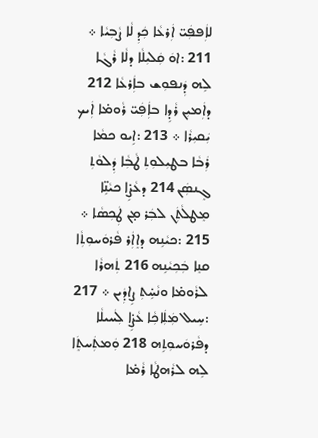ܠܐܲܦܦܲܝ̈ ܐܲܪܥܵܐ ܟܲܕܼ ܠܵܐ ܨܵܒܼܝܵܐ ܀ 211 :ܐܘܿ ܩܲܠܝܼܠܵܐ ܕܠܵܐ ܪܵܓܵܐ ܠܹܗ ܕܲܢܦܘܼܫ ܒܐܲܪܥܵܐ 212 ܕܐܲܡܝܼܢ ܪܵܕܹܐ ܒܐܲܦܲܝ̈ ܪܵܘܡ̇ܐ ܐܲܝܟ ܝܲܩܝܼܪܵܐ ܀ 213 :ܐܹܝܘ ܟܡܵܐ ܪܲܒܵܐ ܒܛܝܼܠܘܼܬܼ ܛܵܒܼܵܐ ܕܲܠܘܵܬܼ ܓܸܢܣܲܢ 214 ܕܥܵܨܹ̇ܐ ܟܝܵܢܹ̈ܐ ܡܸܛܠܵܬܲܢ ܠܒܲܪ ܡ̣ܢ ܛܲܟܼܣܵܐ ܀ 215 :ܟܝܵܢܹܗ ܕܐܸܐܲܪ ܦܵܪܘܿܚܘܼܬܼܵܐ ܩܢܸܐ ܒܲܟܼܝܵܢܹܗ 216 ܬܲܗܪܵܐ ܠܪܵܘܡ̇ܐ ܘܢܵܚܹ̇ܬܼ ܨܹܐܕܲܝܢ ܀ 217 :ܚܹܝܠ ܡܲܠܲܐܟܼܵܐ ܥܵܨܹ̇ܐ ܠܲܚܝܠܵܐ ܕܦܵܪܘܿܚܘܼܬܹܗ 218 ܘܲܡܬܲܚܬܸܿܐ ܠܹܗ ܠܪܵܗܛܵܐ ܪܵܡ̇ܐ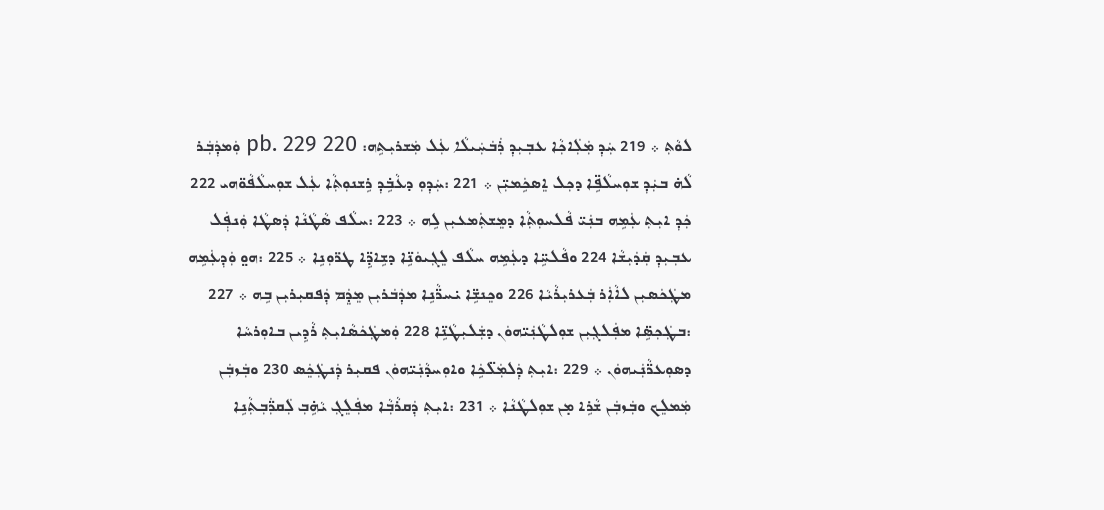ܠܘܵܬܼ ܀ 219 ܚܲܕܼ ܡܲܠܲܐܟܼܵܐ ܥܒܼܝܼܕܼ ܪܲܒܿܚܲܝܠܵܐ ܥܲܠ ܡܲܫܪܝܼܬܹܗ: pb. 229 220 ܘܲܡܕܲܒܲܪ ܠܵܗ̇ ܒܝܲܕܼ ܫܘܼܚܠܵܦܹ̈ܐ ܕܟܼܠ ܐܸܣܟܹܿܡܝܼ̈ܢ ܀ 221 :ܚܲܕܼܘܼ ܕܥܵܒܹ̇ܕܼ ܪܹܫܢܘܼܬܼܵܐ ܥܲܠ ܫܘܼܚܠܵܦܵܘ̈ܗܝ 222 ܟܲܕܼ ܐܝܼܬܼ ܥܲܡܹܗ ܒܢܲܝ̈ ܦܵܠܚܘܼܬܼܵܐ ܕܡܸܫܬܲܡܥܝܼܢ ܠܹܗ ܀ 223 :ܚܠܵܦ ܣܵܛܵܢܵܐ ܕܲܣܛܵܐ ܘܲܢܦ݂ܲܠ ܥܒܼܝܼܕܼ ܩܲܕܿܝܼܫܵܐ 224 ܘܦܵܠܚܹ̈ܐ ܕܥܲܡܹܗ ܚܠܵܦ ܠܸܓܼܝܘܿܢܹ̈ܐ ܕܫܹܐܕܹ̈ܐ ܛܪ̈ܘܼܢܹܐ ܀ 225 :ܗܘ̤ ܘܲܕܼܥܲܡܹܗ ܡܛܲܟܿܣܝܼܢ ܠܐܵܐܲܪ ܒܲܥܪܝܼܪܵܝܵܐ 226 ܘܟܸܢܫܹ̈ܐ ܝ̇ܚܪ̈ܵܢܹܐ ܡܕܲܒܿܪܝܼܢ ܡܸܕܸܿܡ ܕܲܦܩܝܼܪܝܼܢ ܒܹܗ ܀ 227 :ܒܛܲܟܼܣܹ̈ܐ ܡܦܲܠܓܼܝܼܢ ܫܘܼܠܛܵܢܲܝ̈ܗܘܿܢ ܕܫܲܠܝܼܛܵܢܹ̈ܐ 228 ܘܲܡܛܲܟܿܣܵܐܝܼܬܼ ܪܵܕܹܝܢ ܒܐܘܼܪܚܵܐ ܕܣܘܼܥܪ̈ܵܢܲܝܗܘܿܢ ܀ 229 :ܐܝܼܬܼ ܕܲܠܡܲܠ̈ܟܹܿܐ ܘܐܘܼܚܕܵܢܲܝ̈ܗܘܿܢ ܦܩܝܼܪ ܕܲܢܛܲܟܸܿܣ 230 ܘܒܲܙܒܲܢ ܡܲܡܠܸܟ ܘܒܲܙܒܲܢ ܫܵܪܹܐ ܡ̣ܢ ܫܘܼܠܛܵܢܵܐ ܀ 231 :ܐܝܼܬܼ ܕܲܩܪܵܒܼܵܐ ܡܦܲܠܸܓܼ ܝܵܗܹ̇ܒܼ ܠܲܩܪ̈ܲܒܼܬܼܵܢܹܐ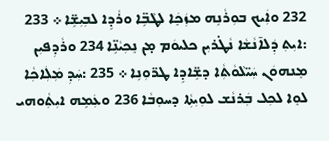232 ܘܐܲܝܟ ܒܘܼܪܵܢܹܗ ܡܙܲܟܸܿܐ ܠܛܵܒܹ̈ܐ ܘܪܵܕܹܐ ܠܒܼܝܼܫܹ̈ܐ ܀ 233 :ܐܝܼܬܼ ܕܲܠܐ̄ܢܵܫܵܐ ܢܵܛ̇ܪܝܼܢ ܟܠܝܘܿܡ ܡ̣ܢ ܢܸܟܼܝܵܢܹ̈ܐ 234 ܘܪܵܕܼܦܝܼܢ ܡܸܢܗܘܿܢ ܚܲܝ̈ܠܵܘܵܬܼܵܐ ܕܫܹ̈ܐܕܹܐ ܛܪ̈ܘܼܢܹܐ ܀ 235 :ܚܲܕܼ ܡܲܠܲܐܟܼܵܐ ܠܘܸܐ ܠܟܼܠ ܒܲܪܢܵܫ ܠܘܼܝܼܬܼܵܐ ܕܚܘܼܒܵܐ 236 ܘܥܲܡܹܗ ܐܝܼܬܼܵܘܗܝ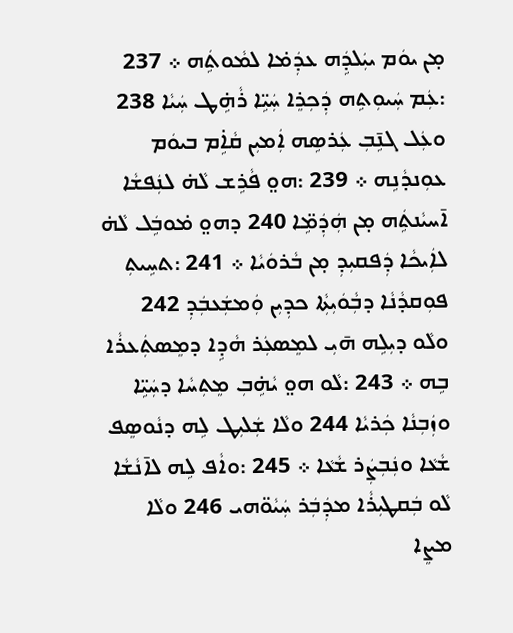ܡ̣ܢ ܝܘܿܡ ܝܝܲܠܕܹܿܗ ܥܕܲܡ̇ܐ ܠܡܵܘܬܹܿܗ ܀ 237 :ܥܲܡ ܚܲܝܘܼܬܹܗ ܕܲܟܼܪܸܐ ܚܲܝܹ̈ܐ ܪܵܗܹ̇ܛ ܚܲܝܵܐ 238 ܘܥܲܠ ܓܢܹ̄ܒܼ ܥܲܪܣܹܗ ܐܲܡܝܼܢ ܩܵܐܹ̇ܡ ܒܝܘܿܡ ܥܘܼܢܕܵܢܹܗ ܀ 239 :ܗܘ̤ ܦܵܪܹܫ ܠܵܗ̇ ܠܢܲܦܫܵܐ ܐ̄ܚܝܵܢܬܹܿܗ ܡ̣ܢ ܗܲܕܲܡܹ̈ܐ 240 ܕܗܘ̤ ܡ̇ܘܒܹܿܠ ܠܵܗ̇ ܠܐܲܝܟܵܐ ܕܲܦܩܝܼܕܼ ܡ̣ܢ ܒܵܪܘܿܝܵܐ ܀ 241 :ܬܚܹܝܬܼ ܦܘܼܩܕܵܢܵܐ ܕܒܼܵܘܿܝܼܬܼܵܐ ܟܕܼܝܼܢ ܘܲܡܫܲܥܒܲܕܼ 242 ܘܠܵܘ ܕܝܼܠܹܗ ܗ̄ܝܼ ܠܡܸܣܥܲܪ ܗܵܕܹܐ ܕܡܸܣܬܲܥܪܵܐ ܒܹܗ ܀ 243 :ܠܵܘ ܗܘ̤ ܝܵܗܹ̇ܒܼ ܡܸܬܼܚܵܐ ܕܚܲܝܹ̈ܐ ܘܙܲܒܼܢܵܐ ܟܲܪܝܵܐ 244 ܘܠܵܐ ܫܲܠܝܼܛ ܠܹܗ ܕܢܵܘܣܸܦ ܫܵܥܵܐ ܘܢܲܒܼܨܲܪ ܫܵܥܵܐ ܀ 245 :ܘܐܵܦ ܠܹܗ ܠܐ̄ܢܵܫܵܐ ܠܵܘ ܒܲܩܛܝܼܪܵܐ ܡܕܲܒܲܪ ܚܲܝܵܘ̈ܗܝ 246 ܘܠܵܐ ܡܨܸܐ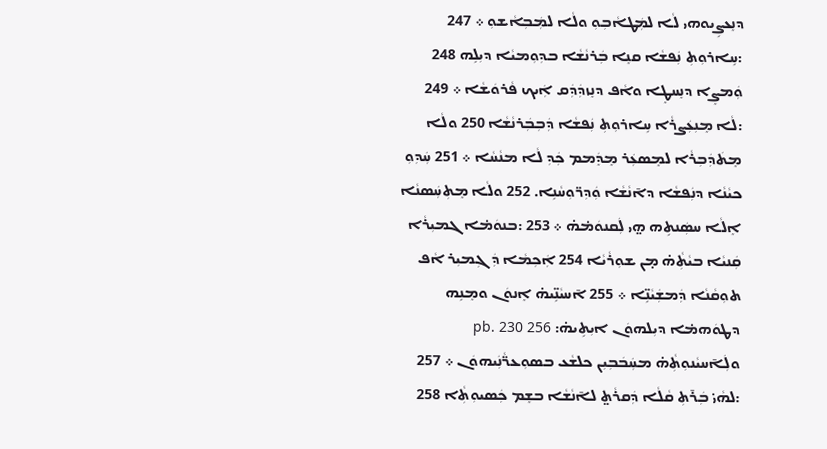ܕܢܸܥܨܹܝܘܗܝ ܠܵܐ ܠܡܲܛܐܵܒܼܘܼ ܘܠܵܐ ܠܡܲܒܼܐܵܫܘܼ ܀ 247 :ܚܹܐܪܘܼܬܼ ܢܲܦܫܵܐ ܩܢܸܐ ܒܲܪܢܵܫܵܐ ܒܕܼܘܼܡܝܵܐ ܕܝܼܠܹܗ 248 ܘܲܡܨܸܐ ܕܢܸܚܛܸܐ ܘܐܵܦ ܕܢܸܙܕܲܕܲܩ ܐܲܝܟ ܦܵܪܘܿܫܵܐ ܀ 249 :ܠܵܐ ܡܸܢܼܥܲܨܪܵܐ ܚܹܐܪܘܼܬܼ ܢܲܦܫܵܐ ܕܲܒܼܒܲܪܢܵܫܵܐ 250 ܘܠܵܐ ܡܸܬܿܕܲܒܼܪܵܐ ܠܡܸܣܥܲܪ ܡܸܕܸܿܡܡ ܟܲܕܼ ܠܵܐ ܡܢܵܚܵܐ ܀ 251 ܚܲܕܼܘܼ ܟܝܵܢܵܐ ܕܢܲܦܫܵܐ ܕܐ̄ܢܵܫܵܐ ܘܲܕܼܪ̈ܘܼܚܵܢܹܐ. 252 ܘܠܵܐ ܡܸܬܼܚܲܣܢܵܐ ܐܸܠܵܐ ܚܣܲܢܬܹܗ ܗ̤ܝ ܠܲܩܢܘܿܡ̇ܗ̇ ܀ 253 :ܒܢܘܿܡ̇ܐ ܓܡܝܼܪܵܐ ܩܲܢܝܵܐ ܒܝܵܬܼܵܗ̇ ܡ̣ܢ ܫܘܼܪܵܝܵܐ 254 ܐܲܟܼܡܵܐ ܕܲܓܼܡܝܼܪ ܐܵܦ ܬܘܼܩܵܢܵܐ ܕܲܡܫܲܝܵܢܹ̈ܐ ܀ 255 ܐ̄ܚܝܵܢܹ̈ܝܗ̇ ܐܸܢܘܿܢ ܘܡܸܢܹܗ ܕܛܘܿܗܡ̇ܐ ܕܝܼܠܗܘܿܢ ܐܝܼܬܹܝܗ̇: pb. 230 256 ܘܠܲܐ̄ܚܝܵܢܘܼܬܼܵܗ̇ ܡܚܲܒܿܒܼܝܼܢ ܟܠܫܵܥ ܒܣܘܼܥܪ̈ܵܢܲܝܗܘܿܢ ܀ 257 :ܠܗܵܝ̇ ܒܲܪ̄ܬܼ ܩܵܠܵܐ ܕܲܩܪܵܬ̤ ܠܐ̄ܢܵܫܵܐ ܒܫܸܡ ܟܲܣܝܘܼܬܼܵܐ 258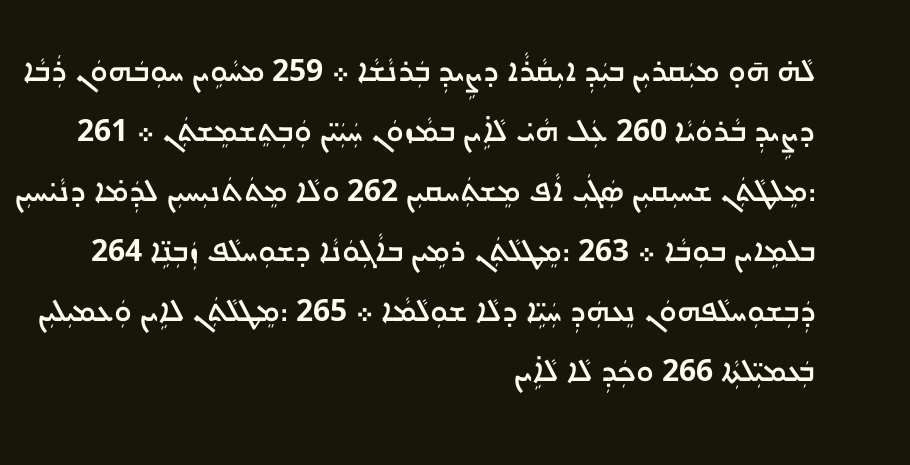ܠܵܗ̇ ܗ̄ܘ̣ ܡܝܲܩܪܝܼܢ ܒܝܲܕܼ ܐܝܼܩܵܪܵܐ ܕܨܹܝܕܼ ܒܲܪܢܵܫܵܐ ܀ 259 ܡܚܵܘܹܝܢ ܚܘܼܒܿܗܘܿܢ ܪܲܒܵܐ ܕܨܹܝܕܼ ܒܵܪܘܿܝܵܐ 260 ܥܲܠ ܗܵܝ̇ ܠܵܐܹ̇ܝܢ ܒܡܵܙܘܿܢ ܚܲܝܲܝ̈ܢ ܘܲܒܼܬܸܫܡܸܫܬܲܢ ܀ 261 :ܡܸܠܛܵܬܲܢ ܫܚܝܼܩܝܼܢ ܣܲܓܿܝܼ ܐܵܦ ܡܸܫܬܲܚܩܝܼܢ 262 ܘܠܵܐ ܡܸܬܿܬܿܢܝܼܚܝܼܢ ܠܕܲܡ̇ܐ ܕܢܵܝ̇ܚܝܼܢ ܒܠܡܹܐܝܢ ܒܘܼܒܵܐ ܀ 263 :ܡܸܛܠܵܬܲܢ ܪܡܹܝܢ ܒܐܵܓܼܘܿܢܵܐ ܕܫܘܼܚܠܵܦ ܙܲܒܼܢܹ̈ܐ 264 ܕܲܒܼܫܘܼܚܠܵܦܗܘܿܢ ܢܸܥܗܲܕܼ ܚܲܝܹ̈ܐ ܕܠܵܐ ܫܘܼܠܵܡܵܐ ܀ 265 :ܡܸܛܠܵܬܲܢ ܠܐܹܝܢ ܘܲܥܡܝܼܠܝܼܢ ܒܲܥܡܝܼ̈ܠܬܼܵܐ 266 ܘܟܲܕܼ ܠܵܐ ܠܵܐܹ̇ܝܢ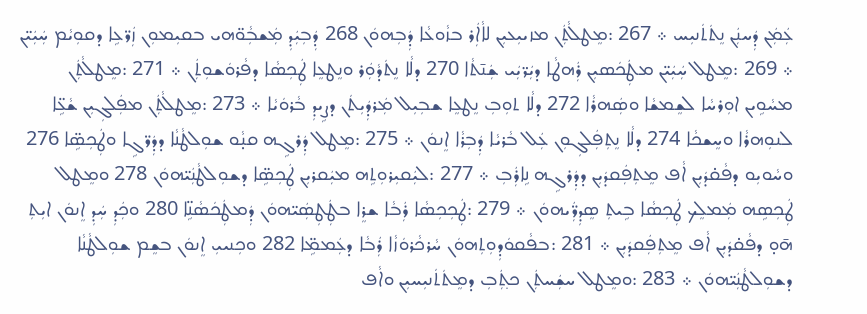ܥܲܡܲܢ ܕܲܚܢܲܢ ܢܸܬܿܬܿܢܝܼܚ ܀ 267 :ܡܸܛܠܵܬܲܢ ܡܙܝܝܼܥܝܼܢ ܠܐܵܐܲܪ ܒܙܵܘܥܵܐ ܕܲܒܼܗܘܿܢ 268 ܕܲܒܼܝܲܕܼ ܡܲܫܒܼܵܘ̈ܗܝ ܒܩܝܼܡܘܼܢ ܙܲܪ̈ܥܹܐ ܕܩܘܼܝܵܡ ܚܲܝܲܝ̈ܢ ܀ 269 :ܡܸܛܠ ܚܲܝܲܝ̈ܢ ܡܛܲܟܿܣܝܼܢ ܪܲܗܛܵܐ ܕܝܲܪ̈ܝܲܝ ܫܲܢ̄ܬܵܐ 270 ܕܠܵܐ ܢܸܬܿܕܵܘܲܪ ܘܢܸܛܥܸܐ ܛܲܟܼܣܵܐ ܕܦܵܪܘܿܫܘܼܬܲܢ ܀ 271 :ܡܸܛܠܵܬܲܢ ܡܚܵܘܹܝܢ ܐܘܼܪܚܵܐ ܠܫܸܡܫܵܐ ܘܣܲܗܪܵܐ 272 ܕܠܵܐ ܬܘܼܒܼ ܢܸܛܥܸܐ ܫܒܼܝܼܠ ܡܲܪܕܲܝܼܬܿܢ ܕܨܹܝܕܼ ܒܵܪܘܿܝܵܐ ܀ 273 :ܡܸܛܠܵܬܲܢ ܡܦܲܠܓܼܝܼܢ ܫܵܥܹ̈ܐ ܠܢܘܼܗܪܵܐ ܘܚܸܫܟܵܐ 274 ܕܠܵܐ ܢܸܬܼܦܲܠܓܼܘܼܢ ܥܲܠ ܒܵܪܝܵܐ ܕܲܒܼܪܵܐ ܐܸܢܘܿܢ ܀ 275 :ܡܸܛܠ ܕܲܪܓܹܗ ܩܢ̣ܵܘ ܫܘܼܠܛܵܢܵܐ ܕܕܲܪ̈ܓܹܐ ܘܛܲܟܼܣܹ̈ܐ 276 ܘܚܵܘܝܼܘ ܕܦܵܩ̇ܕܿܝܼܢ ܐܵܦ ܡܸܬܼܦܲܩܕܿܝܼܢ ܕܕܲܪܓܹܗ ܢܹܐܪܲܒܼ ܀ 277 :ܠܝܲܩܝܼܪܘܼܬܹܗ ܡܝܲܩܪܝܼܢ ܛܲܟܼܣܹ̈ܐ ܕܫܘܼܠܛܵܢܲܝ̈ܗܘܿܢ 278 ܘܡܸܛܠ ܛܲܟܼܣܹܗ ܡܲܡܠܸܟ ܛܲܟܼܣܵܐ ܒܹܝܬܼ ܣܸܕܼܪ̈ܲܝܗܘܿܢ ܀ 279 :ܛܲܟܼܟܼܣܵܐ ܪܲܒܵܐ ܫܪܸܐ ܒܛܲܛܼܣܲܝ̈ܗܘܿܢ ܕܲܡܛܲܟܿܣܵܢܹ̈ܐ 280 ܘܟܲܕܼ ܚܲܕܼ ܐܸܢܘܿܢ ܐܝܼܬܼ ܗ̄ܘ̣ ܕܦܵܩ̇ܕܿܝܼܢ ܐܵܦ ܡܸܬܼܦܲܩܕܿܝܼܢ ܀ 281 :ܒܦܵܩܘܿܕܼܘܼܬܼܗܘܿܢ ܚܵܪܟܵܪܘܿܙܵܐ ܪܲܒܵܐ ܕܥܲܡܡܹ̈ܐ 282 ܘܟܼܢܝܝܼ ܐܸܢܘܿܢ ܒܫܸܡ ܫܘܼܠܛܵܢܵܐ ܕܫܘܼܠܛܵܢܲܝ̈ܗܘܿܢ ܀ 283 :ܘܡܸܛܠ ܚܫܲܚܬܲܢ ܟܬ݂ܲܒܼ ܕܡܸܬܿܬܿܢܝܼܚܝܼܢ ܘܐܵܦ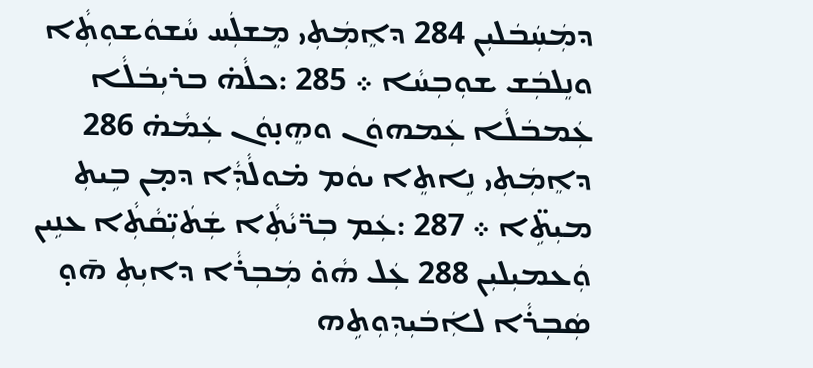ܕܡܲܚܲܒܿܠܝܼܢ 284 ܕܐܸܡܲܬܼܝ ܡܸܫܠܲܚ ܚܵܫܘܿܫܘܼܬܼܵܐ ܘܢܸܠܒܲܫ ܫܘܼܒܼܚܵܐ ܀ 285 :ܟܠܵܗ̇ ܒܪܝܼܒܿܠܵܐ ܥܲܡܒܿܠܵܐ ܥܲܡܗܘܿܢ ܘܗܸܢ̣ܘܿܢ ܥܲܡܵܗ̇ 286 ܕܐܸܡܲܬܼܝ ܢܹܐܬܸܐ ܝܘܿܡ ܡ̇ܘܠܵܕܼܵܐ ܕܡ̣ܢ ܒܹܝܬܼ ܡܝܼܬܹ̈ܐ ܀ 287 :ܥܲܡ ܒܼܪ̈ܝܵܬܼܵܐ ܫܲܬܿܝܼ̈ܩܵܬܼܵܐ ܥܢܹܝܢ ܘܲܥܡܝܼܠܝܼܢ 288 ܥܲܠ ܗܵܘ̇ ܡܲܒܼܪܵܐ ܕܐܝܼܬܼ ܗ̄ܘ̣ ܣܲܒܼܪܵܐ ܠܐܲܒܿܝܼܕܼܘܼܬܹܗ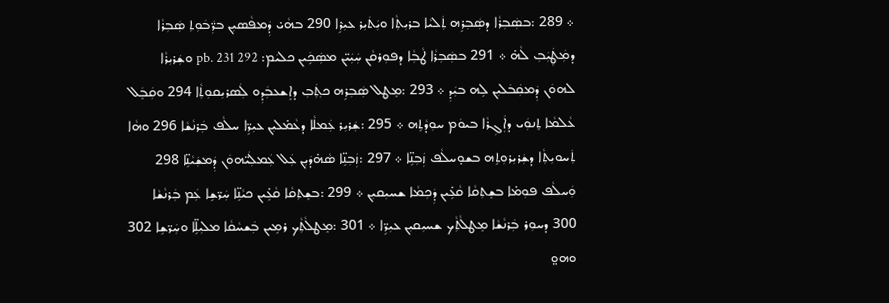܀ 289 :ܒܣܲܒܼܪܵܐ ܕܣܲܒܼܪܹܗ ܬܲܠܝܵܐ ܒܪܝܼܬܼܵܐ ܘܝܲܬܿܝܼܪ ܥܝܼܪܹ݁ܐ 290 ܒܗܵܝ̇ ܕܲܡܦܵܣܝܼܢ ܒܪ̈ܲܒܿܘܼܬܼ ܣܲܒܼܪܵܐ ܕܡܲܛܲܝܲܒܼ ܠܵܗ̇ ܀ 291 ܒܣܲܒܼܪܵܐ ܛܵܒܼܵܐ ܕܦܘܼܪܩܵܢ ܚܲܝܲܝ̈ܢ ܡܣܲܟܹܿܝܢ ܟܠܝܿܡ: pb. 231 292 ܘܫܲܪܝܼܪܵܐ ܠܗܘܿܢ ܕܲܡܩܲܒܿܠܝܼܢ ܠܹܗ ܒܝܲܕܼ ܀ 293 :ܡܸܛܠ ܣܲܒܼܪܹܗ ܟܬ݂ܲܒܼ ܕܐܸܫܥܒܲܕܼܘ ܠܲܣܪܝܼܩܘܼܬܼܵܐ 294 ܘܩܲܒܸܿܠ ܥܵܠܡܵܐ ܬܸܢܘܲܝ ܕܐܲܓܼܪܵܐ ܒܝܘܿܡ ܚܘܼܕܵܬܹܗ ܀ 295 :ܫܲܪܝܼܪ ܥܲܡܠܵܐ ܕܥܵܡ̇ܠܝܼܢ ܥܝܼܪܹ̈ܐ ܚܠܵܦ ܒܲܪܢܵܫܵܐ 296 ܘܗܵܐ ܬܲܚܘܝܼܬܼܵܐ ܕܫܲܪܝܼܪܘܼܬܹܗ ܒܫܘ̣ܚܠܵܦ ܙܲܒܼܢܹ̈ܐ ܀ 297 :ܙܲܒܼܢܹ̈ܐ ܣܵܗ̇ܕܿܝܼܢ ܥܲܠ ܥܲܡܠܲܝ̈ܗܘܿܢ ܕܲܡܫܲܝܵܢܹ̈ܐ 298 ܘܲܚܠܵܦ ܦܘܼܡ̇ܐ ܒܫܸܬܼܩܵܐ ܩܵܥܹ̇ܝܢ ܕܲܟܼܡܵܐ ܫܚܝܼܩܝܼܢ ܀ 299 :ܒܫܸܬܼܩܵܐ ܩܵܥܹ̇ܝܢ ܟܝܵܢܹ̈ܐ ܚܲܪ̈ܫܹܐ ܥܲܡ ܒܲܪܢܵܫܵܐ 300 ܕܚܘܼܪ ܒܲܪܢܵܫܵܐ ܡܸܛܠܵܬܼܵܟ ܫܚܝܼܩܝܼܢ ܥܝܼܪܹ̈ܐ ܀ 301 :ܡܸܛܠܵܬܼܵܟ ܪܡܹܝܢ ܒܲܫܚܵܩܵܐ ܡܠܝܼܠܹ̈ܐ ܘܚܲܪ̈ܫܹܐ 302 ܘܗܘ̤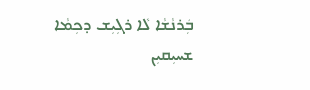ܒܲܪܢܵܫܵܐ ܠܵܐ ܪܓܼܝܼܫ ܕܟܼܡܵܐ ܫܚܝܼܩܝܼܢ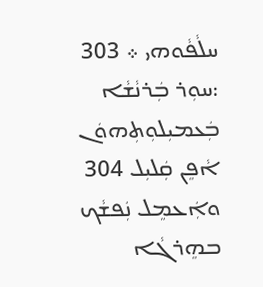ܚܠܵܦܵܘܗܝ ܀ 303 :ܚܘܼܪ ܒܲܪܢܵܫܵܐ ܒܲܥܡܝܼܠܘܼܬܼܗܘܿܢ ܐܵܦܸܢ ܩܲܠܝܼܠ 304 ܘܐܲܥܡܸܠ ܢܲܦܫܵܟ ܒܗܸܪܓܵܐ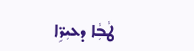ܛܵܒܼܵܐ ܕܥܝܼܪܹ̈ܐ